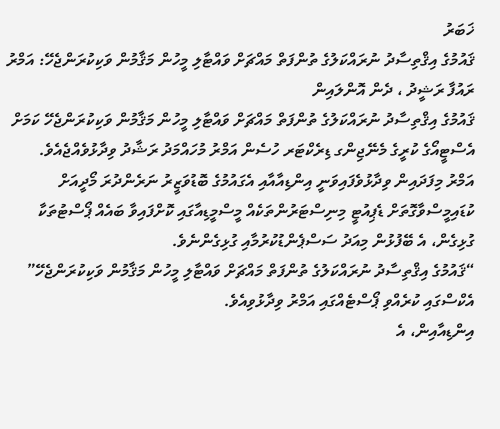ޚަބަރު
ޤައުމުގެ އިޤްތިސާދު ނުރައްކަލުގެ ތުންފަތް މައްޗަށް ވައްޓާލި މީހުން މަޤާމުން ވަކިކުރަންޖެހޭ: އަމްރު
ރައުފާ ރަޝީދު ، ދެން އޮންލައިން
ޤައުމުގެ އިޤްތިސާދު ނުރައްކަލުގެ ތުންފަތް މައްޗަށް ވައްޓާލި މީހުން މަޤާމުން ވަކިކުރަންޖެހޭ ކަމަށް އެސްޓީއޯގެ ކުރީގެ މެނޭޖިންގ ޑިރެކްޓަރ ހުސެން އަމްރު މުހައްމަދު ރަޝާދު ވިދާޅުވެއްޖެއެވެ.
އަމްރު މިފަދައިން ވިދާޅުވެފައިވަނީ އިންޑިއާއާއި އެގައުމުގެ ބޮޑުވަޒީރު ނަރެންދުރަ މޯދީއަށް ކުޑައިމީސްވާގޮތަށް ޑެޕިއުޓީ މިނިސްޓަރުންތަކެއް މީސްމީޑިއާގައި ކޮށްފައިވާ ބައެއް ޕޯސްޓުތަކާ ގުޅިގެން، އެ ބޭފުޅުން މިއަދު ސަސްޕެންޑުކުރުމާއި ގުޅިގެންނެވެ.
“ޤައުމުގެ އިޤްތިސާދު ނުރައްކަލުގެ ތުންފަތް މައްޗަށް ވައްޓާލި މީހުން މަޤާމުން ވަކިކުރަންޖެހޭ” އެކްސްގައި ކުރެއްވި ޕޯސްޓެއްގައި އަމްރު ވިދާޅުވިއެވެ.
އިންޑިއާއިން، އެ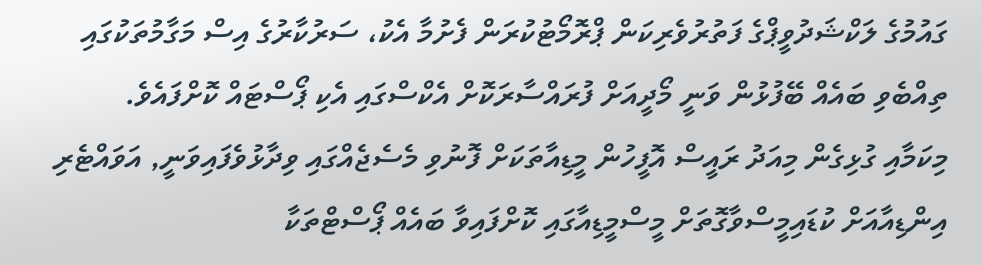ގައުމުގެ ލަކްޝަދުވީޕްގެ ފަތުރުވެރިކަން ޕްރޮމޯޓުކުރަން ފެށުމާ އެކު، ސަރުކާރުގެ އިސް މަގާމުތަކުގައި ތިއްބެވި ބައެއް ބޭފުޅުން ވަނީ މޯދީއަށް ފުރައްސާރަކޮށް އެކްސްގައި އެކި ޕޯސްޓައް ކޮށްފައެވެ.
މިކަމާއި ގުޅިގެން މިއަދު ރައީސް އޮފީހުން މީޑިއާތަކަށް ފޮނުވި މެސެޖެއްގައި ވިދާޅުވެފައިވަނީ, އަވައްޓެރި އިންޑިއާއަށް ކުޑައިމީސްވާގޮތަށް މީސްމީޑިއާގައި ކޮށްފައިވާ ބައެއް ޕޯސްޓްތަކާ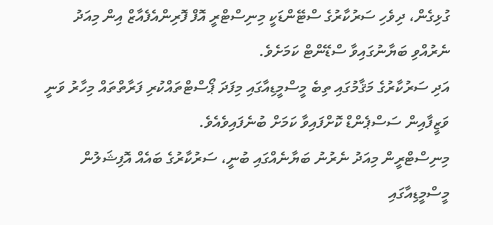ގުޅިގެން، ދިވެހި ސަރުކާރުގެ ސްޓޭންޑަކީ މިނިސްޓްރީ އޮފް ފޮރިންއެފެއާޒް އިން މިއަދު ނެރުއްވި ބަޔާނުގައިވާ ސްޑޭންޓް ކަމަށެވެ.
އަދި ސަރުކާރުގެ މަޤާމުގައި ތިބެ މީސްމީޑިއާގައި މިފަދަ ޕޯސްޓްތައްކުރި ފަރާތްތައް މިހާރު ވަނީ ވަޒީފާއިން ސަސްޕެންޑް ކޮށްފައިވާ ކަމަށް ބުނެފައިވެއެވެ.
މިނިސްޓްރީން މިއަދު ނެރުނު ބަޔާނެއްގައި ބުނީ، ސަރުކާރުގެ ބައެއް އޮފިޝަލުން މީސްމީޑިއާގައި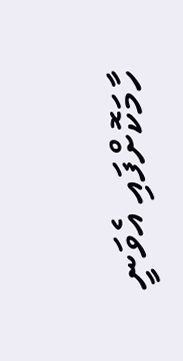ހާމަކޮށްފައި އެވަނީ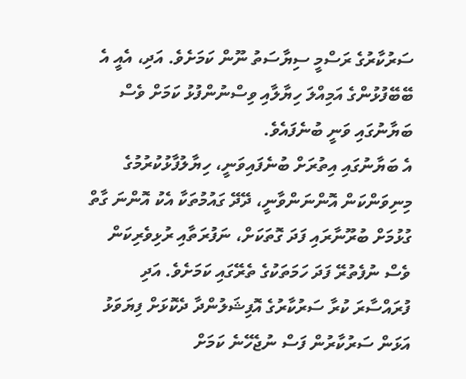ސަރުކާރުގެ ރަސްމީ ސިޔާސަތު ނޫން ކަމަށެވެ. އަދި، އެއީ އެ ބޭބޭފުޅުންގެ އަމިއްލަ ހިޔާލާއި ވިސްނުންފުޅު ކަމަށް ވެސް ބަޔާނުގައި ވަނީ ބުނެފައެވެ.
އެ ބަޔާނުގައި އިތުރަށް ބުނެފައިވަނީ، ހިޔާލުފާޅުކުރުމުގެ މިނިވަންކަން އޮންނަންވާނީ، ދޭދޭ ގައުމުތަކާ އެކު އޮންނަ ގާތް ގުޅުމަށް ބުރޫނާރައި ފަދަ ގޮތަކަށް، ނަފުރަތާއި ރުޅިވެރިކަން ވެސް ނުފެތުރޭ ފަދަ ހަމަތަކުގެ ތެރޭގައި ކަމަށެވެ. އަދި ފުރައްސާރަ ކުރާ ސަރުކާރުގެ އޮފިޝަލުންދާ ދެކޮޅަށް ފިޔަވަޅު އަޅަން ސަރުކާރުން ފަސް ނުޖެހޭނެ ކަމަށް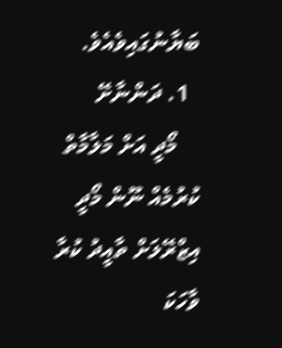ބަޔާނުގައިވެއެވެ.
  1. ދަންނާށޭ
    މޯދީ އަށް މަލާމާތް ކުރުމެއް ނޫން މޯދީ އިޒްރޭލަށް ތާއީދު ކުރާ ވާހަކަ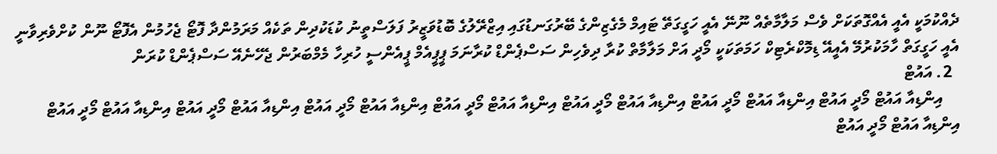ދެއްކުމަކީ އެއީ އެއްގޮތަކަށް ވެސް މަލާމާތެއް ނޫނޭ އެއީ ހަގީގަތޭ ޓައިމް މެގެޒިންގެ ބޭރުގަނޑުގައި އިޒްރޭލުގެ ބޮޑުވަޒީރު ފަލަސްތީނު ކުޑަކުދިން ތަކެއް މަރަމުންދާ ފޮޓޯ ޖެހުމުން އެފޮޓޯ ނޫން ކުށްވެރިވާނީ އެއީ ހަގީގަތް ހާމަކުރުމޭ އެއީއޭ ޑިމޮކްރެޓިކް ހަމަތަކަކީ މޯދީ އަށް މަލާމާތް ކުރާ ދިވެހިން ސަސްޕެންޑް ކުރާނަމަ ޕީޕީއެމް ޕީއެންސީ ހުރިހާ މެމްބަރުން ޖެހޭނެއޭ ސަސްޕެންޑް ކުރަން
  2. އައުޓް
    އިންޑިއާ އައުޓް މޯދީ އައުޓް އިންޑިއާ އައުޓް މޯދީ އައުޓް އިންޑިއާ އައުޓް މޯދީ އައުޓް އިންޑިއާ އައުޓް މޯދީ އައުޓް އިންޑިއާ އައުޓް މޯދީ އައުޓް އިންޑިއާ އައުޓް މޯދީ އައުޓް އިންޑިއާ އައުޓް މޯދީ އައުޓް އިންޑިއާ އައުޓް މޯދީ އައުޓް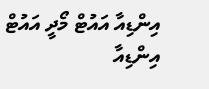އިންޑިއާ އައުޓް މޯދީ އައުޓް އިންޑިއާ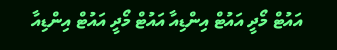އައުޓް މޯދީ އައުޓް އިންޑިއާ އައުޓް މޯދީ އައުޓް އިންޑިއާ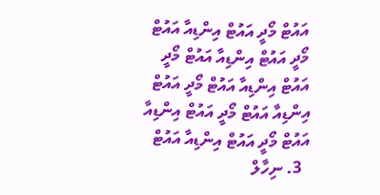އައުޓް މޯދީ އައުޓް އިންޑިއާ އައުޓް މޯދީ އައުޓް އިންޑިއާ އައުޓް މޯދީ އައުޓް އިންޑިއާ އައުޓް މޯދީ އައުޓް އިންޑިއާ އައުޓް މޯދީ އައުޓް އިންޑިއާ އައުޓް މޯދީ އައުޓް އިންޑިއާ އައުޓް
  3. ނިހާލް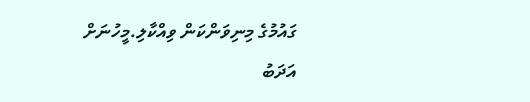ގައުމުގެ މިނިވަންކަން ވިއްކާލި.މީހުނަށް އަދަބު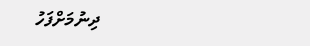ދިނުމަށްފަހު